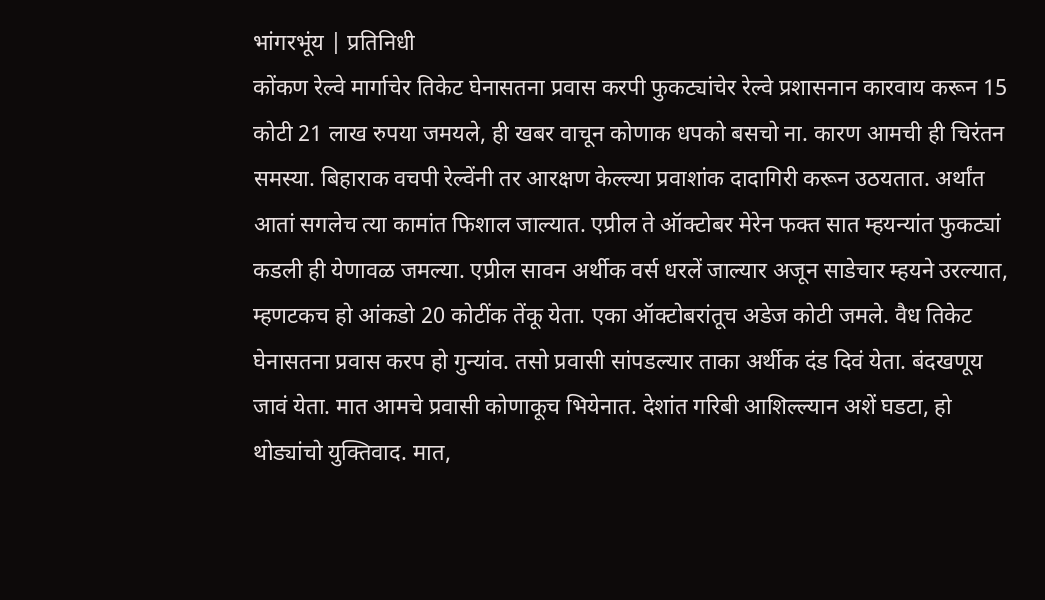भांगरभूंय | प्रतिनिधी
कोंकण रेल्वे मार्गाचेर तिकेट घेनासतना प्रवास करपी फुकट्यांचेर रेल्वे प्रशासनान कारवाय करून 15 कोटी 21 लाख रुपया जमयले, ही खबर वाचून कोणाक धपको बसचो ना. कारण आमची ही चिरंतन समस्या. बिहाराक वचपी रेल्वेंनी तर आरक्षण केल्ल्या प्रवाशांक दादागिरी करून उठयतात. अर्थांत आतां सगलेच त्या कामांत फिशाल जाल्यात. एप्रील ते ऑक्टोबर मेरेन फक्त सात म्हयन्यांत फुकट्यां कडली ही येणावळ जमल्या. एप्रील सावन अर्थीक वर्स धरलें जाल्यार अजून साडेचार म्हयने उरल्यात, म्हणटकच हो आंकडो 20 कोटींक तेंकू येता. एका ऑक्टोबरांतूच अडेज कोटी जमले. वैध तिकेट घेनासतना प्रवास करप हो गुन्यांव. तसो प्रवासी सांपडल्यार ताका अर्थीक दंड दिवं येता. बंदखणूय जावं येता. मात आमचे प्रवासी कोणाकूच भियेनात. देशांत गरिबी आशिल्ल्यान अशें घडटा, हो थोड्यांचो युक्तिवाद. मात,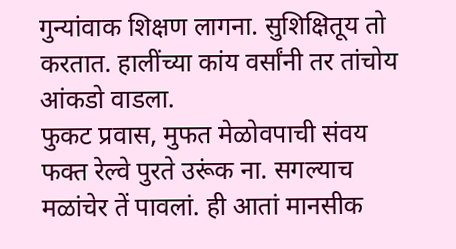गुन्यांवाक शिक्षण लागना. सुशिक्षितूय तो करतात. हालींच्या कांय वर्सांनी तर तांचोय आंकडो वाडला.
फुकट प्रवास, मुफत मेळोवपाची संवय फक्त रेल्वे पुरते उरूंक ना. सगल्याच मळांचेर तें पावलां. ही आतां मानसीक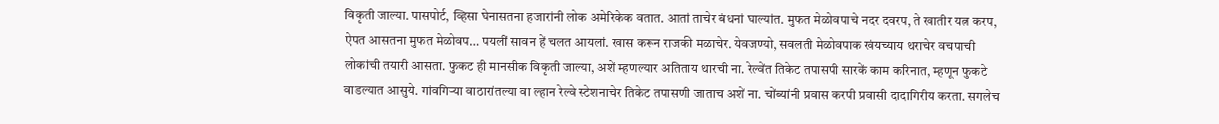विकृती जाल्या. पासपोर्ट, व्हिसा घेनासतना हजारांनी लोक अमेरिकेक वतात. आतां ताचेर बंधनां घाल्यांत. मुफत मेळोवपाचे नदर दवरप, ते खातीर यत्न करप, ऐपत आसतना मुफत मेळोवप… पयलीं सावन हें चलत आयलां. खास करून राजकी मळाचेर. येवजण्यो, सवलती मेळोवपाक खंयच्याय थराचेर वचपाची लोकांची तयारी आसता. फुकट ही मानसीक विकृती जाल्या, अशें म्हणल्यार अतिताय थारची ना. रेल्वेंत तिकेट तपासपी सारकें काम करिनात, म्हणून फुकटे वाडल्यात आसुये. गांवगिऱ्या वाठारांतल्या वा ल्हान रेल्वे स्टेशनाचेर तिकेट तपासणी जाताच अशें ना. चोंब्यांनी प्रवास करपी प्रवासी दादागिरीय करता. सगलेच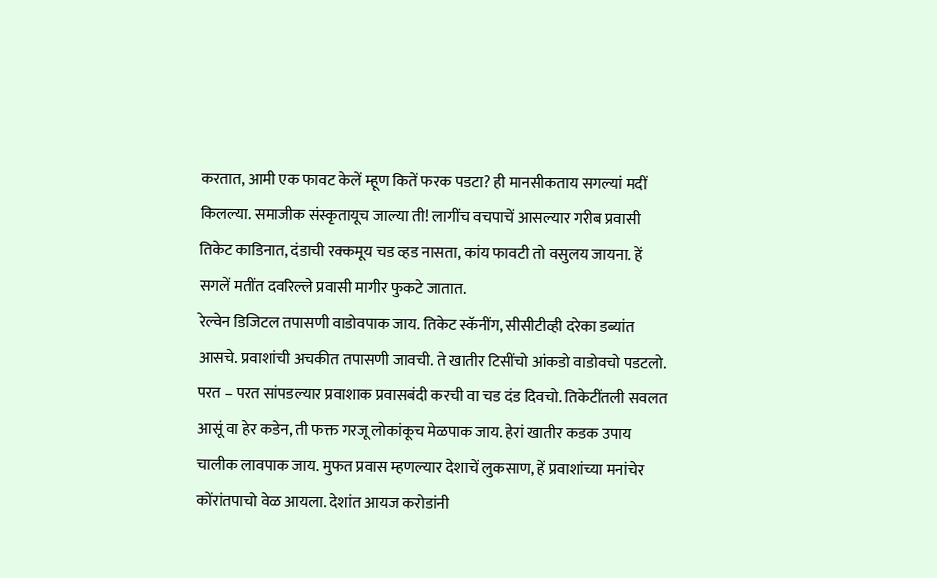करतात, आमी एक फावट केलें म्हूण कितें फरक पडटा? ही मानसीकताय सगल्यां मदीं किलल्या. समाजीक संस्कृतायूच जाल्या ती! लागींच वचपाचें आसल्यार गरीब प्रवासी तिकेट काडिनात, दंडाची रक्कमूय चड व्हड नासता, कांय फावटी तो वसुलय जायना. हें सगलें मतींत दवरिल्ले प्रवासी मागीर फुकटे जातात.
रेल्वेन डिजिटल तपासणी वाडोवपाक जाय. तिकेट स्कॅनींग, सीसीटीव्ही दरेका डब्यांत आसचे. प्रवाशांची अचकीत तपासणी जावची. ते खातीर टिसींचो आंकडो वाडोवचो पडटलो. परत – परत सांपडल्यार प्रवाशाक प्रवासबंदी करची वा चड दंड दिवचो. तिकेटींतली सवलत आसूं वा हेर कडेन, ती फक्त गरजू लोकांकूच मेळपाक जाय. हेरां खातीर कडक उपाय चालीक लावपाक जाय. मुफत प्रवास म्हणल्यार देशाचें लुकसाण, हें प्रवाशांच्या मनांचेर कोंरांतपाचो वेळ आयला. देशांत आयज करोडांनी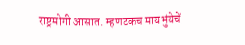राष्ट्रमोगी आसात. म्हणटकच मायभुंयेचें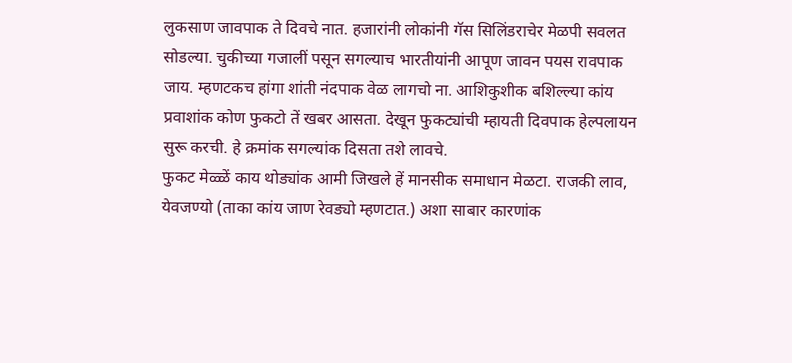लुकसाण जावपाक ते दिवचे नात. हजारांनी लोकांनी गॅस सिलिंडराचेर मेळपी सवलत सोडल्या. चुकीच्या गजालीं पसून सगल्याच भारतीयांनी आपूण जावन पयस रावपाक जाय. म्हणटकच हांगा शांती नंदपाक वेळ लागचो ना. आशिकुशीक बशिल्ल्या कांय प्रवाशांक कोण फुकटो तें खबर आसता. देखून फुकट्यांची म्हायती दिवपाक हेल्पलायन सुरू करची. हे क्रमांक सगल्यांक दिसता तशे लावचे.
फुकट मेळ्ळें काय थोड्यांक आमी जिखले हें मानसीक समाधान मेळटा. राजकी लाव, येवजण्यो (ताका कांय जाण रेवड्यो म्हणटात.) अशा साबार कारणांक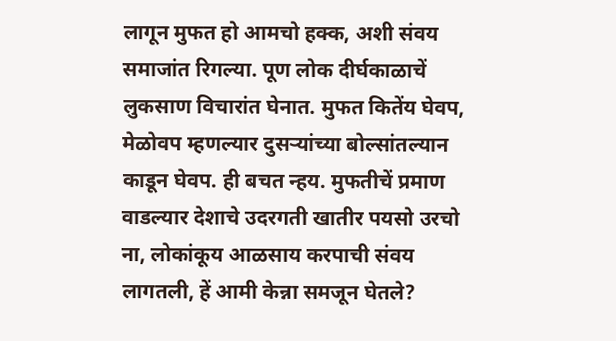लागून मुफत हो आमचो हक्क, अशी संवय समाजांत रिगल्या. पूण लोक दीर्घकाळाचें लुकसाण विचारांत घेनात. मुफत कितेंय घेवप, मेळोवप म्हणल्यार दुसऱ्यांच्या बोल्सांतल्यान काडून घेवप. ही बचत न्हय. मुफतीचें प्रमाण वाडल्यार देशाचे उदरगती खातीर पयसो उरचो ना, लोकांकूय आळसाय करपाची संवय लागतली, हें आमी केन्ना समजून घेतले?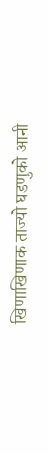खिणाखिणाक ताज्यो घडणुको आनी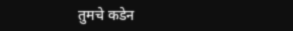तुमचे कडेन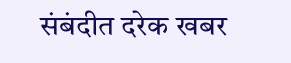संबंदीत दरेक खबर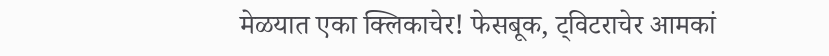मेळयात एका क्लिकाचेर! फेसबूक, ट्विटराचेर आमकां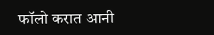फॉलो करात आनी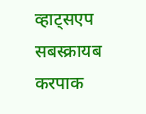व्हाट्सएप सबस्क्रायब करपाक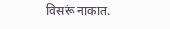विसरूं नाकात.